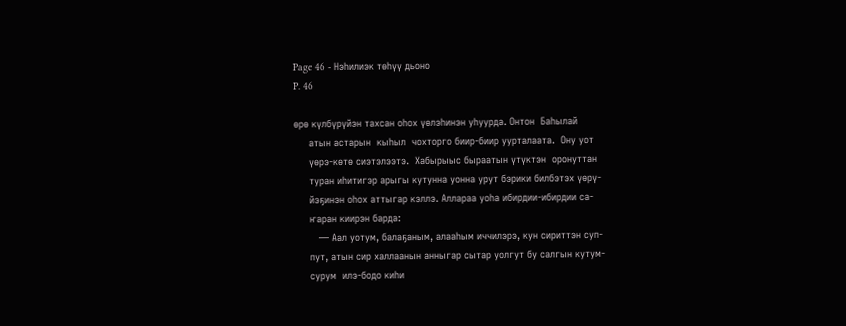Page 46 - Нэһилиэк төһүү дьоно
P. 46

өрө күлбүрүйэн тахсан оһох үөлэһинэн уһуурда. Онтон  Баһылай
     атын астарын  кыһыл  чохторго биир-биир уурталаата.  Ону уот
     үөрэ-көтө сиэтэлээтэ.  Хабырыыс быраатын үтүктэн  оронуттан
     туран иһитигэр арыгы кутунна уонна урут бэрики билбэтэх үөрү-
     йэҕинэн оһох аттыгар кэллэ. Аллараа уоһа ибирдии-ибирдии са-
     ҥаран киирэн барда:
        — Аал уотум, балаҕаным, алааһым иччилэрэ, кун сириттэн суп-
     пут, атын сир халлаанын анныгар сытар уолгут бу салгын кутум-
     сурум  илэ-бодо киһи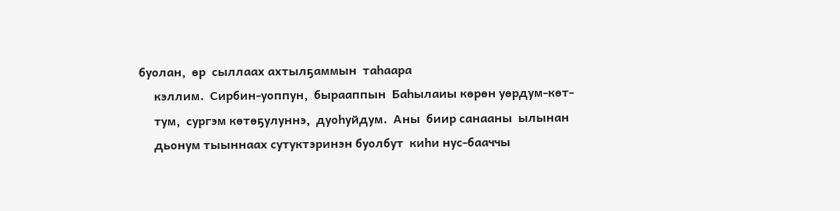буолан,  өр  сыллаах ахтылҕаммын  таһаара
     кэллим.  Сирбин-уоппун,  бырааппын  Баһылаиы көрөн уөрдум-көт-
     тум,  сургэм көтөҕулуннэ,  дуоһуйдум.  Аны  биир санааны  ылынан
     дьонум тыыннаах сутуктэринэн буолбут  киһи нус-бааччы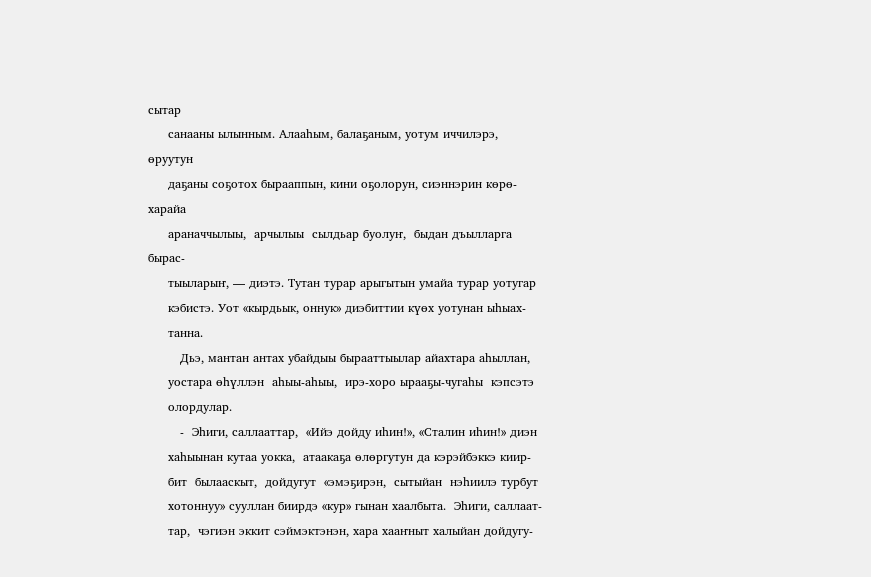сытар
     санааны ылынным. Алааһым, балаҕаным, уотум иччилэрэ, өруутун
     даҕаны соҕотох бырааппын, кини оҕолорун, сиэннэрин көрө-харайа
     араначчылыы,  арчылыы  сылдьар буолуҥ,  быдан дъылларга  бырас-
     тыыларыҥ, — диэтэ. Тутан турар арыгытын умайа турар уотугар
     кэбистэ. Уот «кырдьык, оннук» диэбиттии күөх уотунан ыһыах-
     танна.
        Дьэ, мантан антах убайдыы бырааттыылар айахтара аһыллан,
     уостара өһүллэн  аһыы-аһыы,  ирэ-хоро ырааҕы-чугаһы  кэпсэтэ
     олордулар.
        -  Эһиги, саллааттар,  «Ийэ дойду иһин!», «Сталин иһин!» диэн
     хаһыынан кутаа уокка,  атаакаҕа өлөргутун да кэрэйбэккэ киир-
     бит  былааскыт,  дойдугут  «эмэҕирэн,  сытыйан  нэһиилэ турбут
     хотоннуу» сууллан биирдэ «кур» гынан хаалбыта.  Эһиги, саллаат-
     тар,  чэгиэн эккит сэймэктэнэн, хара хааҥныт халыйан дойдугу-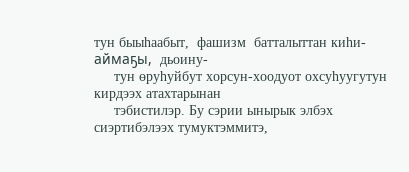тун быыһаабыт,  фашизм  батталыттан киһи-аймаҕы,  дьоину-
     тун өруһуйбут хорсун-хоодуот охсуһуугутун кирдээх атахтарынан
     тэбистилэр. Бу сэрии ынырык элбэх сиэртибэлээх тумуктэммитэ,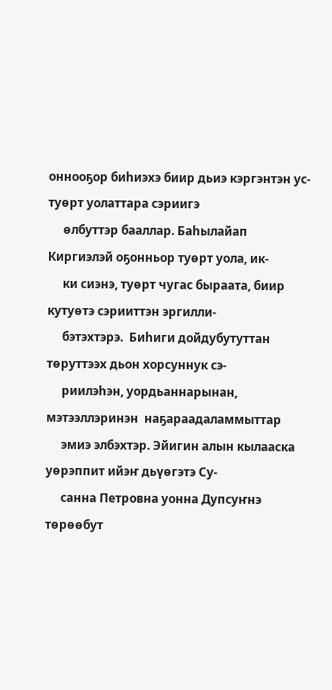оннооҕор биһиэхэ биир дьиэ кэргэнтэн ус-туөрт уолаттара сэриигэ
     өлбуттэр бааллар. Баһылайап Киргиэлэй оҕонньор туөрт уола, ик-
     ки сиэнэ, туөрт чугас быраата, биир кутуөтэ сэрииттэн эргилли-
     бэтэхтэрэ.  Биһиги дойдубутуттан төруттээх дьон хорсуннук сэ-
     риилэһэн, уордьаннарынан, мэтээллэринэн  наҕараадаламмыттар
     эмиэ элбэхтэр. Эйигин алын кылааска уөрэппит ийэҥ дьүөгэтэ Су-
     санна Петровна уонна Дупсуҥнэ төрөөбут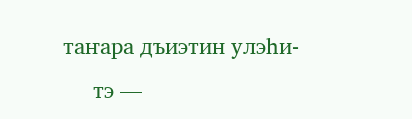таҥара дъиэтин улэһи-
     тэ —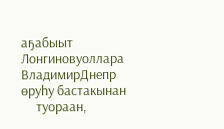аҕабыыт Лонгиновуоллара ВладимирДнепр өруһу бастакынан
     туораан,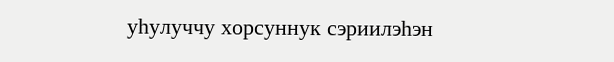уһулуччу хорсуннук сэриилэһэн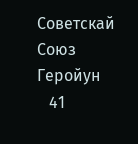Советскай  Союз  Геройун
   41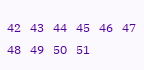42   43   44   45   46   47   48   49   50   51